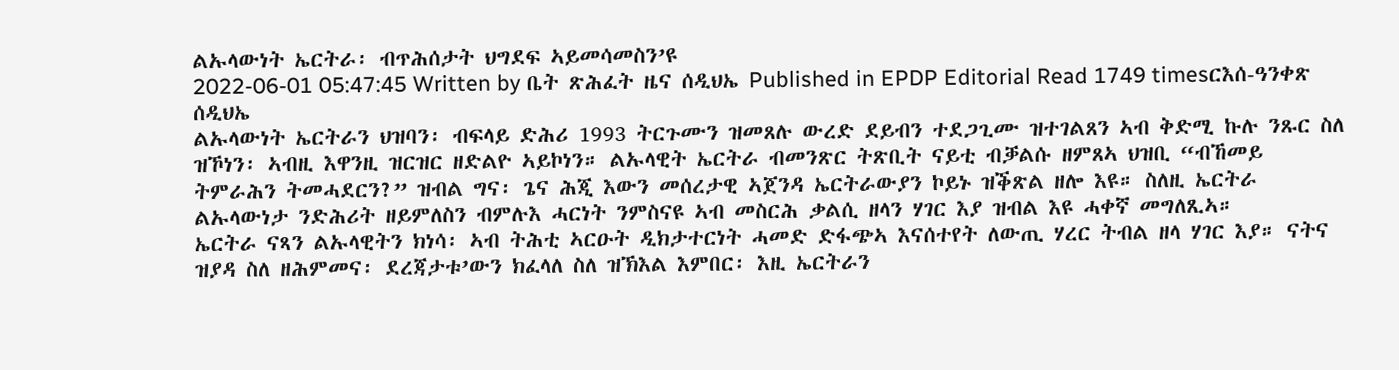ልኡላውነት ኤርትራ፡ ብጥሕሰታት ህግደፍ ኣይመሳመስን’ዩ
2022-06-01 05:47:45 Written by ቤት ጽሕፈት ዜና ሰዲህኤ Published in EPDP Editorial Read 1749 timesርእሰ-ዓንቀጽ ሰዲህኤ
ልኡላውነት ኤርትራን ህዝባን፡ ብፍላይ ድሕሪ 1993 ትርጉሙን ዝመጸሉ ውረድ ደይብን ተደጋጊሙ ዝተገልጸን ኣብ ቅድሚ ኩሉ ንጹር ስለ ዝኾነን፡ ኣብዚ እዋንዚ ዝርዝር ዘድልዮ ኣይኮነን። ልኡላዊት ኤርትራ ብመንጽር ትጽቢት ናይቲ ብቓልሱ ዘምጸኣ ህዝቢ “ብኸመይ ትምራሕን ትመሓደርን?” ዝብል ግና፡ ጌና ሕጂ እውን መሰረታዊ ኣጀንዳ ኤርትራውያን ኮይኑ ዝቕጽል ዘሎ እዩ። ስለዚ ኤርትራ ልኡላውነታ ንድሕሪት ዘይምለስን ብምሉእ ሓርነት ንምስናዩ ኣብ መስርሕ ቃልሲ ዘላን ሃገር እያ ዝብል እዩ ሓቀኛ መግለጺኣ።
ኤርትራ ናጻን ልኡላዊትን ክነሳ፡ ኣብ ትሕቲ ኣርዑት ዲክታተርነት ሓመድ ድፋጭኣ እናሰተየት ለውጢ ሃረር ትብል ዘላ ሃገር እያ። ናትና ዝያዳ ስለ ዘሕምመና፡ ደረጃታቱ’ውን ክፈላለ ስለ ዝኽእል እምበር፡ እዚ ኤርትራን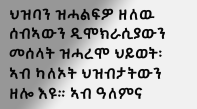ህዝባን ዝሓልፍዎ ዘለዉ ሰብኣውን ዲሞክራሲያውን መሰላት ዝሓረሞ ህይወት፡ ኣብ ካለኦት ህዝብታትውን ዘሎ እዩ። ኣብ ዓለምና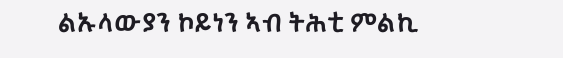ልኡላውያን ኮይነን ኣብ ትሕቲ ምልኪ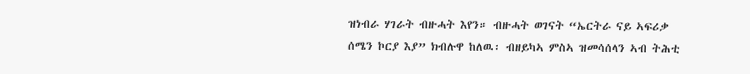ዝነብራ ሃገራት ብዙሓት እየን። ብዙሓት ወገናት “ኤርትራ ናይ ኣፍሪቃ ሰሜን ኮርያ እያ” ክብሉዋ ከለዉ፡ ብዘይካኣ ምስኣ ዝመሳሰላን ኣብ ትሕቲ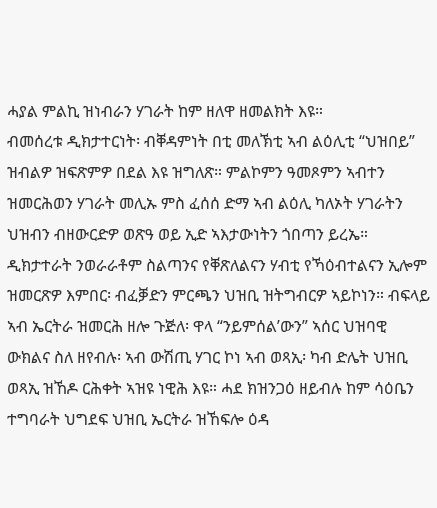ሓያል ምልኪ ዝነብራን ሃገራት ከም ዘለዋ ዘመልክት እዩ።
ብመሰረቱ ዲክታተርነት፡ ብቐዳምነት በቲ መለኽቲ ኣብ ልዕሊቲ “ህዝበይ” ዝብልዎ ዝፍጽምዎ በደል እዩ ዝግለጽ። ምልኮምን ዓመጾምን ኣብተን ዝመርሕወን ሃገራት መሊኡ ምስ ፈሰሰ ድማ ኣብ ልዕሊ ካለኦት ሃገራትን ህዝብን ብዘውርድዎ ወጽዓ ወይ ኢድ ኣእታውነትን ጎበጣን ይረኤ። ዲክታተራት ንወራራቶም ስልጣንና የቐጽለልናን ሃብቲ የኻዕብተልናን ኢሎም ዝመርጽዎ እምበር፡ ብፈቓድን ምርጫን ህዝቢ ዝትግብርዎ ኣይኮነን። ብፍላይ ኣብ ኤርትራ ዝመርሕ ዘሎ ጉጅለ፡ ዋላ “ንይምሰል’ውን” ኣሰር ህዝባዊ ውክልና ስለ ዘየብሉ፡ ኣብ ውሽጢ ሃገር ኮነ ኣብ ወጻኢ፡ ካብ ድሌት ህዝቢ ወጻኢ ዝኸዶ ርሕቀት ኣዝዩ ነዊሕ እዩ። ሓደ ክዝንጋዕ ዘይብሉ ከም ሳዕቤን ተግባራት ህግደፍ ህዝቢ ኤርትራ ዝኸፍሎ ዕዳ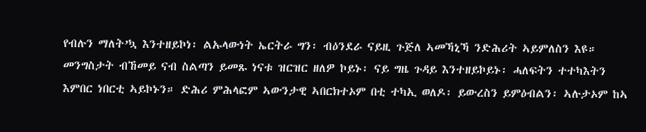የብሉን ማለት’ኳ እንተዘይኮነ፡ ልኡላውነት ኤርትራ ግን፡ ብዕንደራ ናይዚ ጉጅለ ኣመኻኒኻ ንድሕሪት ኣይምለስን እዩ።
መንግስታት ብኸመይ ናብ ስልጣን ይመጹ ነናቱ ዝርዝር ዘለዎ ኮይኑ፡ ናይ ግዜ ጉዳይ እንተዘይኮይኑ፡ ሓለፍትን ተተካእትን እምበር ነበርቲ ኣይኮኑን። ድሕሪ ምሕላፎም ኣውንታዊ ኣበርክተኦም በቲ ተካኢ ወለዶ፡ ይውረስን ይምዕብልን፡ ኣሉታኦም ከኣ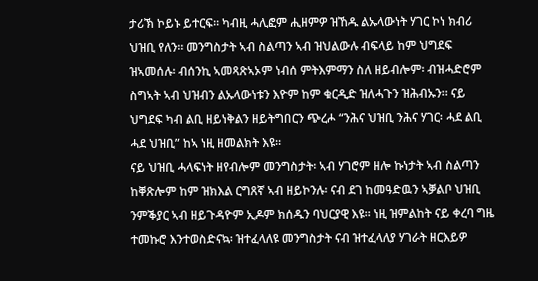ታሪኽ ኮይኑ ይተርፍ። ካብዚ ሓሊፎም ሒዘምዎ ዝኸዱ ልኡላውነት ሃገር ኮነ ክብሪ ህዝቢ የለን። መንግስታት ኣብ ስልጣን ኣብ ዝህልውሉ ብፍላይ ከም ህግደፍ ዝኣመሰሉ፡ ብሰንኪ ኣመጻጽኣኦም ነብሰ ምትእምማን ስለ ዘይብሎም፡ ብዝሓድሮም ስግኣት ኣብ ህዝብን ልኡላውነቱን እዮም ከም ቁርዲድ ዝለሓጉን ዝሕብኡን። ናይ ህግደፍ ካብ ልቢ ዘይነቅልን ዘይትግበርን ጭረሖ “ንሕና ህዝቢ ንሕና ሃገር፡ ሓደ ልቢ ሓደ ህዝቢ” ከኣ ነዚ ዘመልክት እዩ።
ናይ ህዝቢ ሓላፍነት ዘየብሎም መንግስታት፡ ኣብ ሃገሮም ዘሎ ኩነታት ኣብ ስልጣን ከቐጽሎም ከም ዝክእል ርግጸኛ ኣብ ዘይኮንሉ፡ ናብ ደገ ከመዓድዉን ኣቓልቦ ህዝቢ ንምቕያር ኣብ ዘይጉዳዮም ኢዶም ክሰዱን ባህርያዊ እዩ። ነዚ ዝምልከት ናይ ቀረባ ግዜ ተመኩሮ እንተወስድናኳ፡ ዝተፈላለዩ መንግስታት ናብ ዝተፈላለያ ሃገራት ዘርእይዎ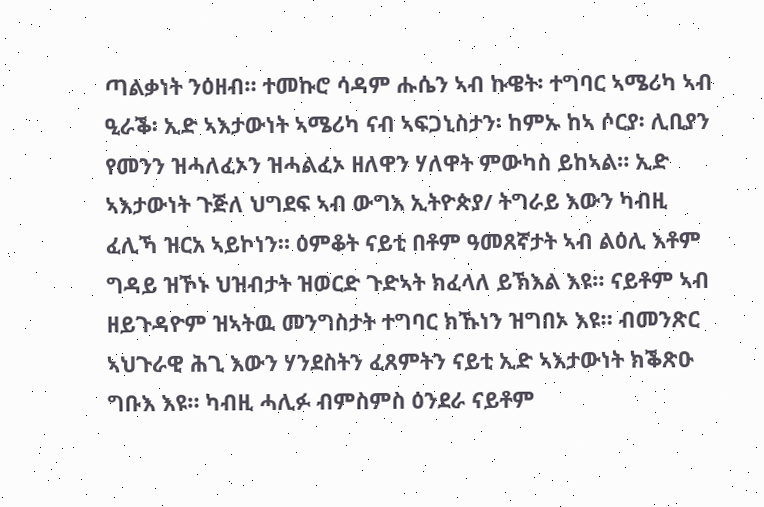ጣልቃነት ንዕዘብ። ተመኩሮ ሳዳም ሑሴን ኣብ ኩዌት፡ ተግባር ኣሜሪካ ኣብ ዒራቕ፡ ኢድ ኣእታውነት ኣሜሪካ ናብ ኣፍጋኒስታን፡ ከምኡ ከኣ ሶርያ፡ ሊቢያን የመንን ዝሓለፈኦን ዝሓልፈኦ ዘለዋን ሃለዋት ምውካስ ይከኣል። ኢድ ኣእታውነት ጉጅለ ህግደፍ ኣብ ውግእ ኢትዮጵያ/ ትግራይ እውን ካብዚ ፈሊኻ ዝርአ ኣይኮነን። ዕምቆት ናይቲ በቶም ዓመጸኛታት ኣብ ልዕሊ እቶም ግዳይ ዝኾኑ ህዝብታት ዝወርድ ጉድኣት ክፈላለ ይኽእል እዩ። ናይቶም ኣብ ዘይጉዳዮም ዝኣትዉ መንግስታት ተግባር ክኹነን ዝግበኦ እዩ። ብመንጽር ኣህጉራዊ ሕጊ እውን ሃንደስትን ፈጸምትን ናይቲ ኢድ ኣእታውነት ክቕጽዑ ግቡእ እዩ። ካብዚ ሓሊፉ ብምስምስ ዕንደራ ናይቶም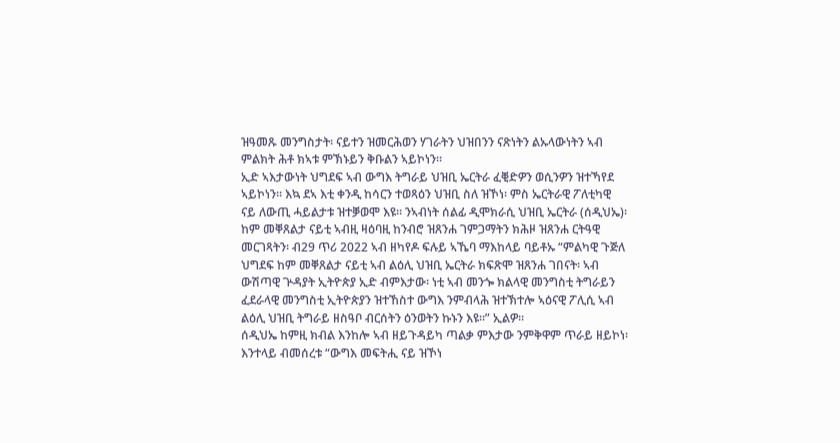ዝዓመጹ መንግስታት፡ ናይተን ዝመርሕወን ሃገራትን ህዝበንን ናጽነትን ልኡላውነትን ኣብ ምልክት ሕቶ ክኣቱ ምኽኑይን ቅቡልን ኣይኮነን።
ኢድ ኣእታውነት ህግደፍ ኣብ ውግእ ትግራይ ህዝቢ ኤርትራ ፈቒድዎን ወሲንዎን ዝተኻየደ ኣይኮነን። እኳ ደኣ እቲ ቀንዲ ከሳርን ተወጻዕን ህዝቢ ስለ ዝኾነ፡ ምስ ኤርትራዊ ፖለቲካዊ ናይ ለውጢ ሓይልታቱ ዝተቓወሞ እዩ። ንኣብነት ሰልፊ ዲሞክራሲ ህዝቢ ኤርትራ (ሰዲህኤ)፡ ከም መቐጸልታ ናይቲ ኣብዚ ዛዕባዚ ከንብሮ ዝጸንሐ ገምጋማትን ክሕዞ ዝጸንሐ ርትዓዊ መርገጻትን፡ ብ29 ጥሪ 2022 ኣብ ዘካየዶ ፍሉይ ኣኼባ ማእከላይ ባይቶኡ “ምልካዊ ጉጅለ ህግደፍ ከም መቐጸልታ ናይቲ ኣብ ልዕሊ ህዝቢ ኤርትራ ክፍጽሞ ዝጸንሐ ገበናት፡ ኣብ ውሽጣዊ ጕዳያት ኢትዮጵያ ኢድ ብምእታው፡ ነቲ ኣብ መንጐ ክልላዊ መንግስቲ ትግራይን ፈደራላዊ መንግስቲ ኢትዮጵያን ዝተኸስተ ውግእ ንምብላሕ ዝተኽተሎ ኣዕናዊ ፖሊሲ ኣብ ልዕሊ ህዝቢ ትግራይ ዘስዓቦ ብርሰትን ዕንወትን ኩኑን እዩ።” ኢልዎ።
ሰዲህኤ ከምዚ ክብል እንከሎ ኣብ ዘይጉዳይካ ጣልቃ ምእታው ንምቅዋም ጥራይ ዘይኮነ፡ እንተላይ ብመሰረቱ “ውግእ መፍትሒ ናይ ዝኾነ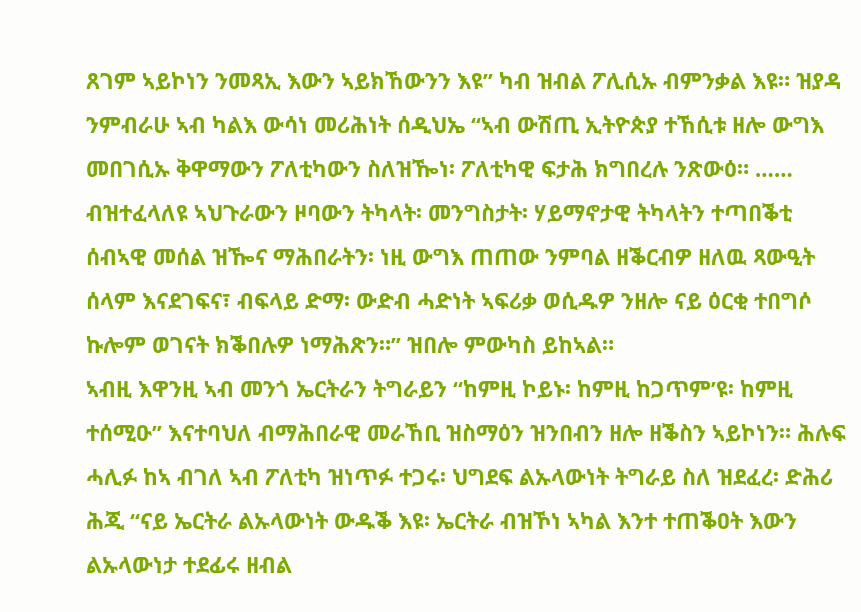ጸገም ኣይኮነን ንመጻኢ እውን ኣይክኸውንን እዩ” ካብ ዝብል ፖሊሲኡ ብምንቃል እዩ። ዝያዳ ንምብራሁ ኣብ ካልእ ውሳነ መሪሕነት ሰዲህኤ “ኣብ ውሽጢ ኢትዮጵያ ተኸሲቱ ዘሎ ውግእ መበገሲኡ ቅዋማውን ፖለቲካውን ስለዝዀነ፡ ፖለቲካዊ ፍታሕ ክግበረሉ ንጽውዕ። …… ብዝተፈላለዩ ኣህጉራውን ዞባውን ትካላት፡ መንግስታት፡ ሃይማኖታዊ ትካላትን ተጣበቕቲ ሰብኣዊ መሰል ዝዀና ማሕበራትን፡ ነዚ ውግእ ጠጠው ንምባል ዘቕርብዎ ዘለዉ ጻውዒት ሰላም እናደገፍና፣ ብፍላይ ድማ፡ ውድብ ሓድነት ኣፍሪቃ ወሲዱዎ ንዘሎ ናይ ዕርቂ ተበግሶ ኩሎም ወገናት ክቕበሉዎ ነማሕጽን።” ዝበሎ ምውካስ ይከኣል።
ኣብዚ እዋንዚ ኣብ መንጎ ኤርትራን ትግራይን “ከምዚ ኮይኑ፡ ከምዚ ከጋጥም’ዩ፡ ከምዚ ተሰሚዑ” እናተባህለ ብማሕበራዊ መራኸቢ ዝስማዕን ዝንበብን ዘሎ ዘቕስን ኣይኮነን። ሕሉፍ ሓሊፉ ከኣ ብገለ ኣብ ፖለቲካ ዝነጥፉ ተጋሩ፡ ህግደፍ ልኡላውነት ትግራይ ስለ ዝደፈረ፡ ድሕሪ ሕጂ “ናይ ኤርትራ ልኡላውነት ውዱቕ እዩ፡ ኤርትራ ብዝኾነ ኣካል እንተ ተጠቕዐት እውን ልኡላውነታ ተደፊሩ ዘብል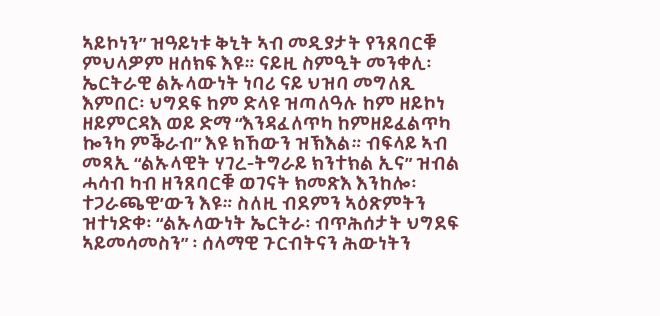ኣይኮነን” ዝዓይነቱ ቅኒት ኣብ መዲያታት የንጸባርቑ ምህላዎም ዘሰክፍ እዩ። ናይዚ ስምዒት መንቀሊ፡ ኤርትራዊ ልኡላውነት ነባሪ ናይ ህዝባ መግለጺ እምበር፡ ህግደፍ ከም ድላዩ ዝጣለዓሉ ከም ዘይኮነ ዘይምርዳእ ወይ ድማ “እንዳፈለጥካ ከምዘይፈልጥካ ኰንካ ምቕራብ” እዩ ክኸውን ዝኽእል። ብፍላይ ኣብ መጻኢ “ልኡላዊት ሃገረ-ትግራይ ክንተክል ኢና” ዝብል ሓሳብ ካብ ዘንጸባርቑ ወገናት ክመጽእ እንከሎ፡ ተጋራጫዊ’ውን እዩ። ስለዚ ብደምን ኣዕጽምትን ዝተነድቀ፡ “ልኡላውነት ኤርትራ፡ ብጥሕሰታት ህግደፍ ኣይመሳመስን” ፡ ሰላማዊ ጉርብትናን ሕውነትን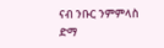ናብ ንቡር ንምምላስ ድማ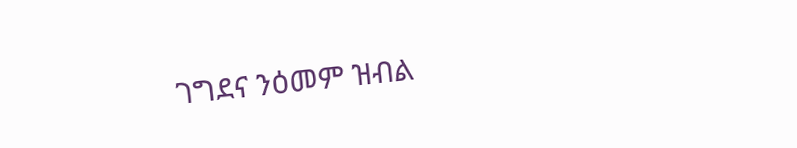ገግደና ንዕመም ዝብል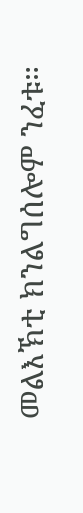መልእኽቲ ክንልግሰሎም ንፈቱ።